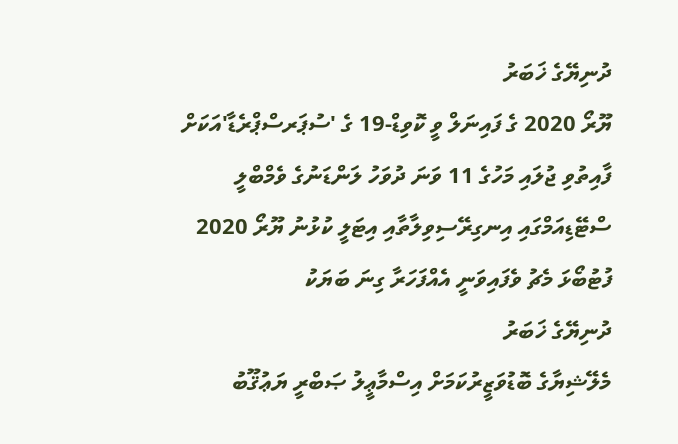ދުނިޔޭގެ ޚަބަރު
ޔޫރޯ 2020 ގެ ފައިނަލް ވީ ކޮވިޑް-19 ގެ 'ސުޕަރސްޕްރެޑާ'އަކަށް
ފާއިތުވި ޖުލައި މަހުގެ 11 ވަނަ ދުވަހު ލަންޑަނުގެ ވެމްބްލީ ސްޓޭޑިއަމްގައި އިނގިރޭސިވިލާތާއި އިޓަލީ ކުޅުނު ޔޫރޯ 2020 ފުޓުބޯޅަ މެޗު ވެފައިވަނީ އެއްފަހަރާ ގިނަ ބަޔަކު
ދުނިޔޭގެ ޚަބަރު
މެލޭޝިޔާގެ ބޮޑުވަޒީރުކަމަށް އިސްމާޢީލު ޞަބްރީ ޔަޢުޤޫބު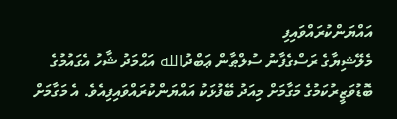އައްޔަންކުރައްވައިފި
މެލޭޝިޔާގެ ރަސްގެފާނު ސުލްޠާން ޢަބްދުالله އަޙްމަދު ޝާހު އެގައުމުގެ ބޮޑުވަޒީރުކަމުގެ މަގާމަށް މިއަދު ބޭފުޅަކު އައްޔަންކުރައްވައިފިއެވެ. އެ މަގާމަށް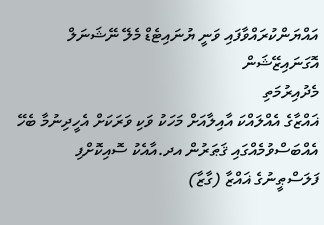އައްޔަންކުރައްވާފައި ވަނީ ޔުނައިޓެޑް މެލޭ ނޭޝަނަލް އޮގަނައިޒޭޝަން
މެދުއިރުމަތި
ޣައްޒާގެ އެއްލައްކަ އާއިލާއަށް މަހަކު ވަކި ވަރަކަށް އެހީދިނުމާ ބެހޭ އެއްބަސްވުމެއްގައި ޤަޠަރުން އދ.އާއެކު ސޮއިކޮށްފި
ފަލަސްޠީނުގެ ޣައްޒާ (ގާޒާ)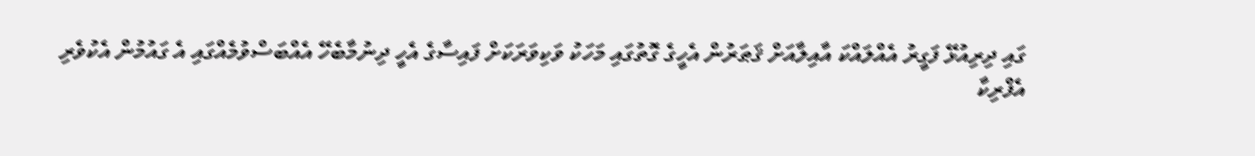ގައި ދިރިއުޅޭ ފަގީރު އެއްލައްކަ އާއިލާއަށް ޤަޠަރުން އެހީގެ ގޮތުގައި މަހަކު ވަކިވަރަކަށް ފައިސާގެ އެހީ ދިނުމާބެހޭ އެއްބަސްވުމެއްގައި އެ ގައުމުން އެކުވެރި
އެފްރިކާ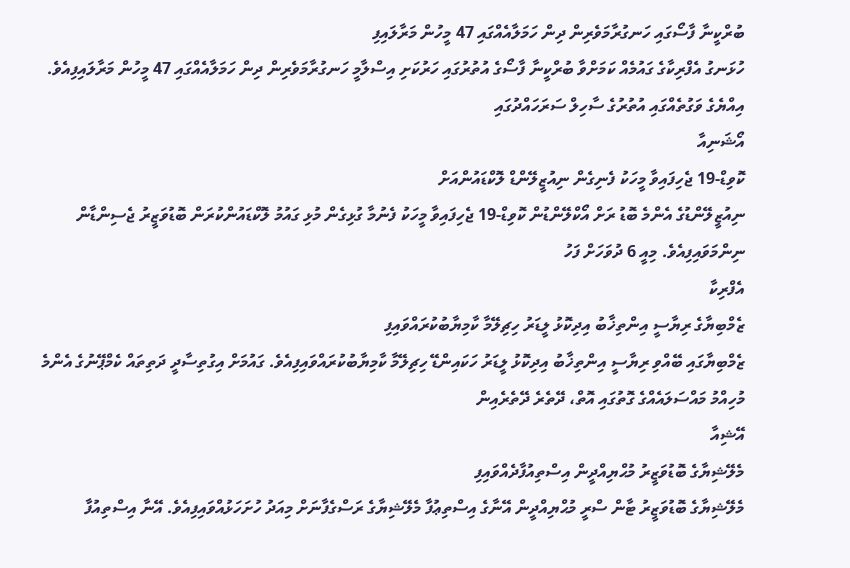ބުރްކީނާ ފާސޯގައި ހަނގުރާމަވެރިން ދިން ހަމަލާއެއްގައި 47 މީހުން މަރާލައިފި
ހުޅަނގު އެފްރިކާގެ ގައުމެއް ކަމަށްވާ ބުރްކީނާ ފާސޯގެ އުތުރުގައި ހަރުކަށި އިސްލާމީ ހަނގުރާމަވެރިން ދިން ހަމަލާއެއްގައި 47 މީހުން މަރާލައިފިއެވެ. އިއްޔެގެ ވަގުތެއްގައި އުތުރުގެ ސާހިލް ސަރަހައްދުގައި
އޯޝަނިއާ
ކޮވިޑް-19 ޖެހިފައިވާ މީހަކު ފެނިގެން ނިއުޒީލޭންޑް ލޮކްޑައުންއަށް
ނިއުޒީލޭންޑުގެ އެންމެ ބޮޑު ރަށް އޯކްލޭންޑުން ކޮވިޑް-19 ޖެހިފައިވާ މީހަކު ފެނުމާ ގުޅިގެން މުޅި ގައުމު ލޮކްޑައުންކުރަން ބޮޑުވަޒީރު ޖެސިންޑާން ނިންމަވައިފިއެވެ. މިއީ 6 ދުވަހަށް ފަހު
އެފްރިކާ
ޒެމްބިޔާގެ ރިޔާސީ އިންތިޚާބު އިދިކޮޅު ލީޑަރު ހިޗިލޭމާ ކާމިޔާބުކުރައްވައިފި
ޒެމްބިޔާގައި ބޭއްވި ރިޔާސީ އިންތިޚާބު އިދިކޮޅު ލީޑަރު ހަކައިންޑޭ ހިޗިލޭމާ ކާމިޔާބުކުރައްވައިފިއެވެ. ގައުމަށް އިގުތިސާދީ ދަތިތައް ކެމްޕޭނުގެ އެންމެ މުހިއްމު މައްސަލައެއްގެ ގޮތުގައި އޮތް، ދޭތެރެ ދޭތެރެއިން
އޭޝިއާ
މެލޭޝިޔާގެ ބޮޑުވަޒީރު މުޙްޔިއްދީން އިސްތިއުފާދެއްވައިފި
މެލޭޝިޔާގެ ބޮޑުވަޒީރު ޓާން ސްރީ މުޙްޔިއްދީން އޭނާގެ އިސްތިޢުފާ މެލޭޝިޔާގެ ރަސްގެފާނަށް މިއަދު ހުށަހަޅުއްވައިފިއެވެ. އޭނާ އިސްތިއުފާ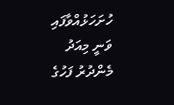ހުށަހަޅުއްވާފައި ވަނީ މިއަދު މެންދުރު ފަހުގެ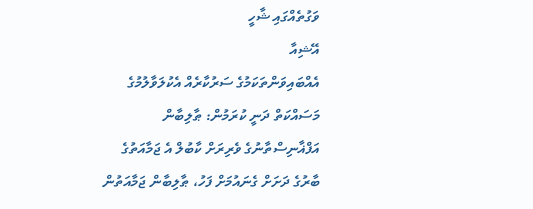ވަގުތެއްގައި ޝާހީ
އޭޝިއާ
އެއްބައިވަންތަކަމުގެ ސަރުކާރެއް އެކުލަވާލުމުގެ މަސައްކަތް ދަނީ ކުރަމުން: ޠާލިބާން
އަފްޣާނިސްތާނުގެ ވެރިރަށް ކާބުލް އެ ޖަމާއަތުގެ ބާރުގެ ދަށަށް ގެނައުމަށް ފަހު، ޠާލިބާން ޖަމާއަތުން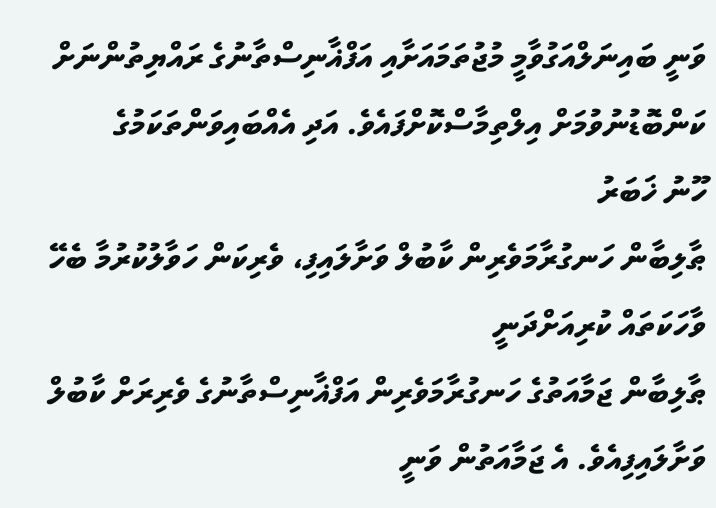ވަނީ ބައިނަލްއަގުވާމީ މުޖުތަމައަށާއި އަފްޣާނިސްތާނުގެ ރައްޔިތުންނަށް ކަންބޮޑުނުވުމަށް އިލްތިމާސްކޮށްފައެވެ. އަދި އެއްބައިވަންތަކަމުގެ
ހޫނު ޚަބަރު
ޠާލިބާން ހަނގުރާމަވެރިން ކާބުލް ވަށާލައިފި، ވެރިކަން ހަވާލުކުރުމާ ބެހޭ ވާހަކަތައް ކުރިއަށްދަނީ
ޠާލިބާން ޖަމާއަތުގެ ހަނގުރާމަވެރިން އަފްޣާނިސްތާނުގެ ވެރިރަށް ކާބުލް ވަށާލައިފިއެވެ. އެ ޖަމާއަތުން ވަނީ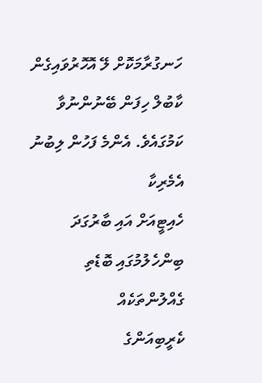ހަނގުރާމަކޮށް ލޭ އޮހޮރުވައިގެން ކާބުލް ހިފަން ބޭނުންނުވާ ކަމުގައެވެ. އެންމެ ފަހުން ލިބުނު
އެމެރިކާ
ހެއިޓީއަށް އައި ބާރުގަދަ ބިންހެލުމުގައި ބޮޑެތި ގެއްލުންތަކެއް
ކެރީބިއަންގެ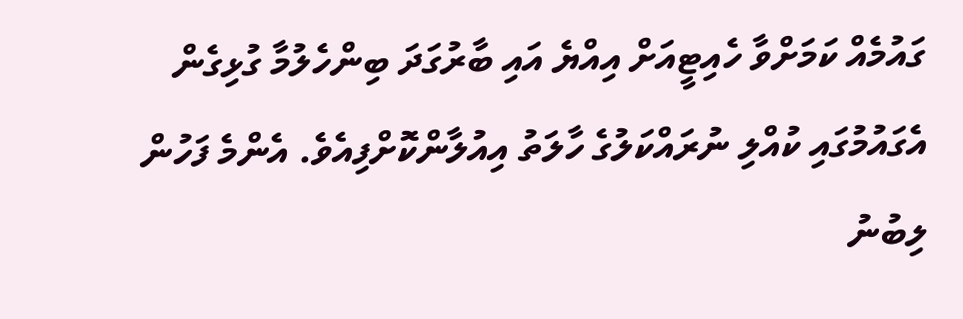ގައުމެއް ކަމަށްވާ ހެއިޓީއަށް އިއްޔެ އައި ބާރުގަދަ ބިންހެލުމާ ގުޅިގެން އެގައުމުގައި ކުއްލި ނުރައްކަލުގެ ހާލަތު އިއުލާންކޮށްފިއެވެ. އެންމެ ފަހުން ލިބުނު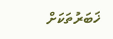ޚަބަރުތަކަށް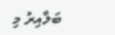ބަލާއިރު މި